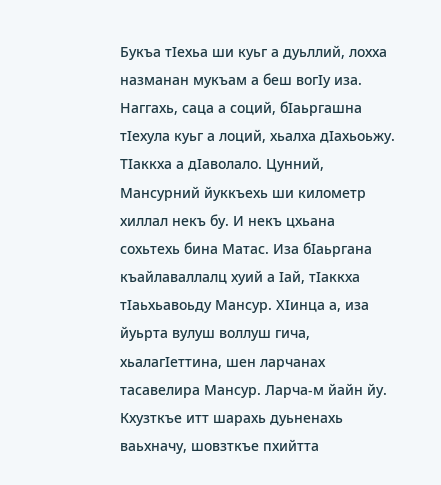Букъа тӏехьа ши куьг а дуьллий, лохха назманан мукъам а беш вогӏу иза. Наггахь, саца а соций, бӏаьргашна тӏехула куьг а лоций, хьалха дӏахьоьжу. Тӏаккха а дӏаволало. Цунний, Мансурний йуккъехь ши километр хиллал некъ бу. И некъ цхьана сохьтехь бина Матас. Иза бӏаьргана къайлаваллалц хуий а ӏай, тӏаккха тӏаьхьавоьду Мансур. Хӏинца а, иза йуьрта вулуш воллуш гича, хьалагӏеттина, шен ларчанах тасавелира Мансур. Ларча-м йайн йу. Кхузткъе итт шарахь дуьненахь ваьхначу, шовзткъе пхийтта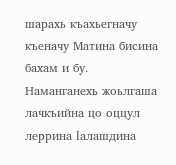шарахь къахьегначу къеначу Матина бисина бахам и бу. Наманганехь жоьлгаша лачкъийна цо оццул леррина ӏалашдина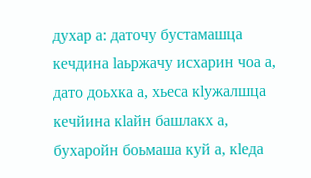духар а: даточу бустамашца кечдина ӏаьржачу исхарин чоа а, дато доьхка а, хьеса кӏужалшца кечйина кӏайн башлакх а, бухаройн боьмаша куй а, кӏеда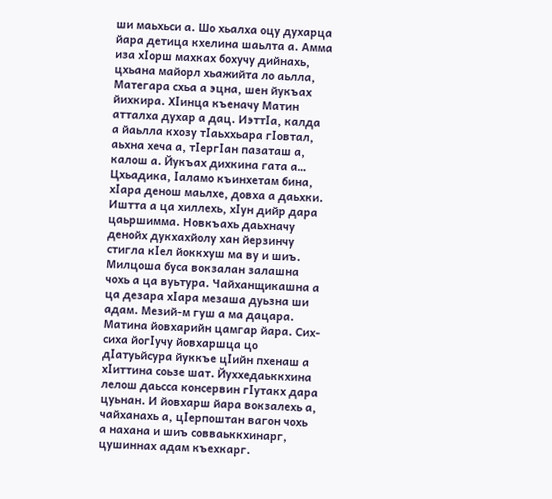ши маьхьси а. Шо хьалха оцу духарца йара детица кхелина шаьлта а. Амма иза хӏорш махках бохучу дийнахь, цхьана майорл хьажийта ло аьлла, Матегара схьа а эцна, шен йукъах йихкира. Хӏинца къеначу Матин атталха духар а дац. Иэттӏа, калда а йаьлла кхозу тӏаьххьара гӏовтал, аьхна хеча а, тӏергӏан пазаташ а, калош а. Йукъах дихкина гата а… Цхьадика, ӏаламо къинхетам бина, хӏара денош маьлхе, довха а даьхки. Иштта а ца хиллехь, хӏун дийр дара цаьршимма. Новкъахь даьхначу денойх дукхахйолу хан йерзинчу стигла кӏел йоккхуш ма ву и шиъ. Милцоша буса вокзалан залашна чохь а ца вуьтура. Чайханщикашна а ца дезара хӏара мезаша дуьзна ши адам. Мезий-м гуш а ма дацара. Матина йовхарийн цамгар йара. Сих-сиха йогӏучу йовхаршца цо дӏатуьйсура йуккъе цӏийн пхенаш а хӏиттина соьзе шат. Йуххедаьккхина лелош даьсса консервин гӏутакх дара цуьнан. И йовхарш йара вокзалехь а, чайханахь а, цӏерпоштан вагон чохь а нахана и шиъ совваьккхинарг, цушиннах адам къехкарг.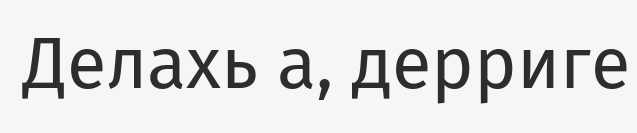Делахь а, дерриге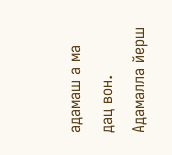адамаш а ма дац вон. Адамалла йерш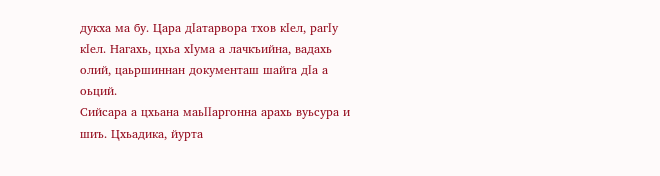дукха ма бу. Цара дӏатарвора тхов кӏел, рагӏу кӏел. Нагахь, цхьа хӏума а лачкъийна, вадахь олий, цаьршиннан документаш шайга дӏа а оьций.
Сийсара а цхьана маьӏӏаргонна арахь вуьсура и шиъ. Цхьадика, йурта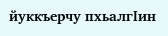йуккъерчу пхьалгӏин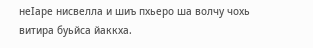неӏаре нисвелла и шиъ пхьеро ша волчу чохь витира буьйса йаккха.